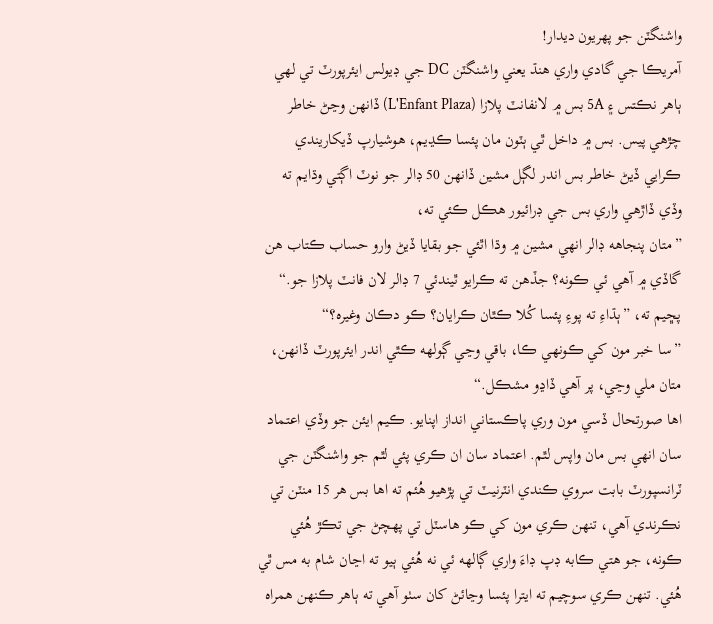واشنگٽن جو پهريون ديدار!
آمريڪا جي گادي واري هنڌ يعني واشنگٽن DC جي ڊيولس ايئرپورٽ تي لهي ٻاهر نڪتس ۽ 5A بس ۾ لانفانٽ پلازا (L'Enfant Plaza) ڏانهن وڃڻ خاطر چڙهي پيس. بس ۾ داخل ٿي ٻٽون مان پئسا ڪڍيم، هوشيارپ ڏيکاريندي ڪرايي ڏيڻ خاطر بس اندر لڳل مشين ڏانهن 50 ڊالر جو نوٽ اڳتي وڌايم ته وڏي ڏاڙهي واري بس جي ڊرائيور هڪل ڪئي ته،
”متان پنجاهه ڊالر انهي مشين ۾ وڌا اٿئي جو بقايا ڏيڻ وارو حساب ڪتاب هن گاڏي ۾ آهي ئي ڪونه؟ جڏهن ته ڪرايو ٿيندئي 7 ڊالر لان فانٽ پلازا جو.“
پڇيم ته، ”ٻڌاءِ ته پوءِ پئسا کُلا ڪٿان ڪرايان؟ ڪو دڪان وغيره؟“
”سا خبر مون کي ڪونهي ڪا، باقي وڃي ڳولهه ڪٿي اندر ايئرپورٽ ڏانهن، متان ملي وڃي، پر آهي ڏاڍو مشڪل.“
اها صورتحال ڏسي مون وري پاڪستاني انداز اپنايو. ڪيم ايئن جو وڏي اعتماد سان انهي بس مان واپس لٿم. اعتماد سان ان ڪري پئي لٿم جو واشنگٽن جي ٽرانسپورٽ بابت سروي ڪندي انٽرنيٽ تي پڙهيو هُئم ته اها بس هر 15 منٽن تي نڪرندي آهي، تنهن ڪري مون کي ڪو هاسٽل تي پهچڻ جي تڪڙ هُئي ڪونه، جو هتي ڪابه ڊپ ڊاءَ واري ڳالهه ئي نه هُئي ٻيو ته اڃان شام به مس ٿي هُئي. تنهن ڪري سوچيم ته ايترا پئسا وڃائڻ کان سٺو آهي ته ٻاهر ڪنهن همراه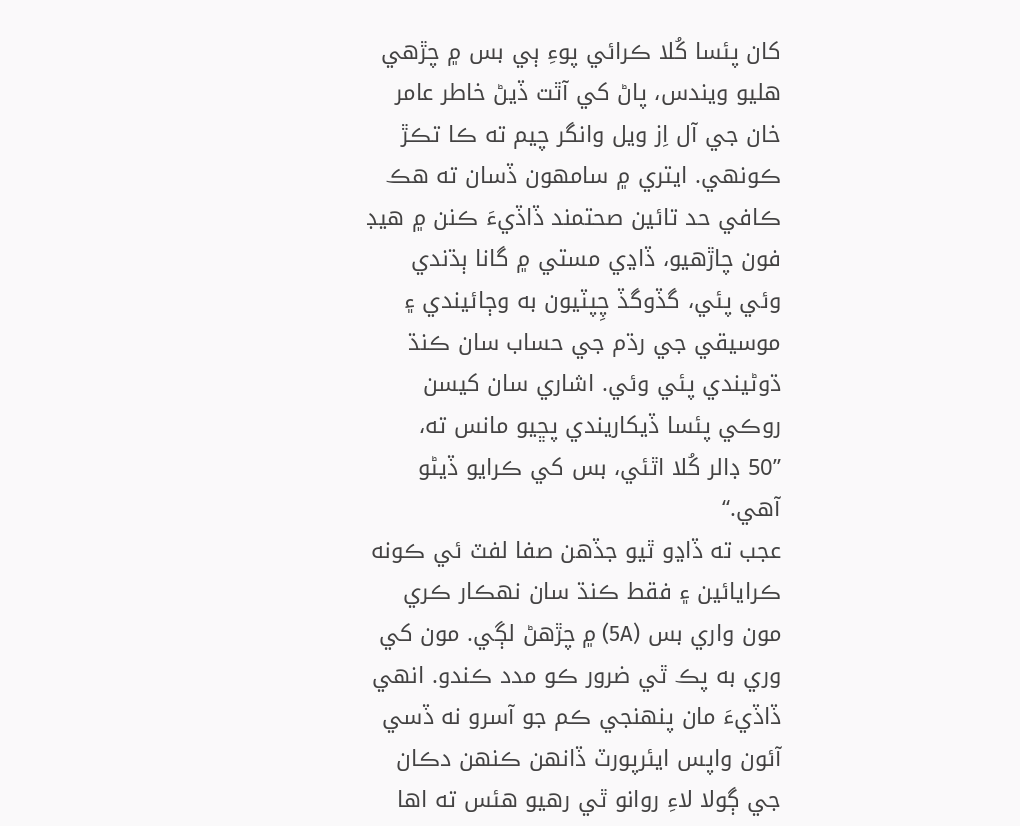کان پئسا کُلا ڪرائي پوءِ ٻي بس ۾ چڙهي هليو ويندس، پاڻ کي آٿت ڏيڻ خاطر عامر خان جي آل اِز ويل وانگر چيم ته ڪا تڪڙ ڪونهي. ايتري ۾ سامهون ڏسان ته هڪ ڪافي حد تائين صحتمند ڏاڏيءَ ڪنن ۾ هيڊ فون چاڙهيو، ڏاڍي مستي ۾ گانا ٻڌندي وئي پئي، گڏوگڏ چِپٽيون به وڄائيندي ۽ موسيقي جي رڌم جي حساب سان ڪنڌ ڌوڻيندي پئي وئي. اشاري سان کيسن روڪي پئسا ڏيکاريندي پڇيو مانس ته،
”50 ڊالر کُلا اٿئي، بس کي ڪرايو ڏيڻو آهي.“
عجب ته ڏاڍو ٿيو جڏهن صفا لفٽ ئي ڪونه ڪرايائين ۽ فقط ڪنڌ سان نهڪار ڪري مون واري بس (5A) ۾ چڙهڻ لڳي. مون کي وري به پڪ ٿي ضرور ڪو مدد ڪندو. انهي ڏاڏيءَ مان پنهنجي ڪم جو آسرو نه ڏسي آئون واپس ايئرپورٽ ڏانهن ڪنهن دڪان جي ڳولا لاءِ روانو ٿي رهيو هئس ته اها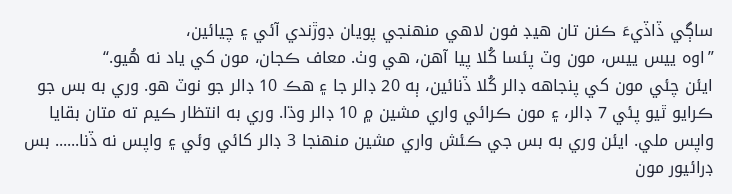ساڳي ڏاڏيءَ ڪنن تان هيڊ فون لاهي منهنجي پويان ڊوڙندي آئي ۽ چيائين،
”اوه ييس ييس، مون وٽ پئسا کُلا پيا آهن، هي وٺ. معاف ڪجان، مون کي ياد نه هُيو.“
ايئن چئي مون کي پنجاهه ڊالر کُلا ڏنائين، ٻه 20 ڊالر جا ۽ هڪ 10 ڊالر جو نوٽ هو. وري به بس جو ڪرايو ٿيو پئي 7 ڊالر، ۽ مون ڪرائي واري مشين ۾ 10 ڊالر وڌا. وري به انتظار ڪيم ته متان بقايا واپس ملي. ايئن وري به بس جي ڪئش واري مشين منهنجا 3 ڊالر کائي وئي ۽ واپس نه ڏنا...... بس ڊرائيور مون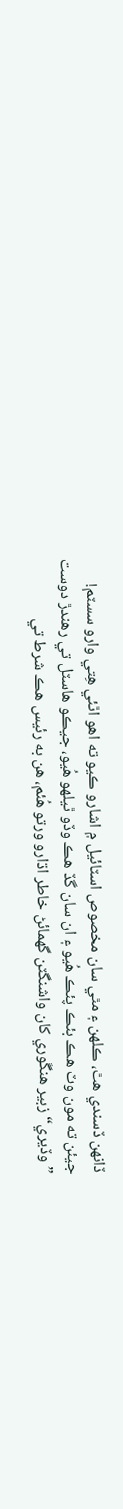ڏانهن ڏسندي هٿ، ڪلهن ۽ مٿي سان مخصوص اسٽائيل ۾ اشارو ڪيو ته اهو اٿئي هِتي وارو سسٽم!
جيئن ته مون وٽ هڪ بئڪ پئڪ هُيو ۽ ان سان گڏ هڪ وڏو ٿيلهو هُيو، جيڪو هاسٽل تي رهندڙ دوست ”وڏيري“ زبير هنڱوري کان واشنگٽن گهمائڻ خاطر اڌارو ورتو هُئم، هن به رئيس هڪ شرط تي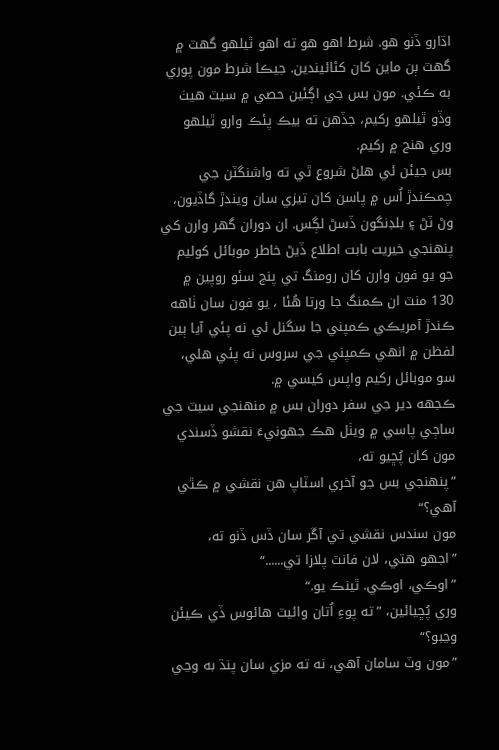اڌارو ڏنو هو. شرط اهو هو ته اهو ٿيلهو گهٽ ۾ گهٽ ٻن ماين کان کڻائيندين. جيڪا شرط مون پوري به ڪئي. مون بس جي اڳئين حصي ۾ سيٽ هيٺ وڏو ٿيلهو رکيم، جڏهن ته بيڪ پئڪ وارو ٿيلهو وري هنج ۾ رکيم.
بس جيئن ئي هلڻ شروع ٿي ته واشنگٽن جي چمڪندڙ اُس ۾ پاسن کان تيزي سان ويندڙ گاڏيون، وڻ ٽڻ ۽ بلڊنگون ڏسڻ لڳس. ان دوران گهر وارن کي پنهنجي خيريت بابت اطلاع ڏيڻ خاطر موبائل کوليم جو يو فون وارن کان رومنگ تي پنج سئو روپين ۾ 130 منٽ ان ڪمنگ جا ورتا هُئا ، يو فون سان ٺاهه ڪندڙ آمريڪي ڪمپني جا سگنل ئي نه پئي آيا ٻين لفظن ۾ انهي ڪمپني جي سروس نه پئي هلي، سو موبائل رکيم واپس کيسي ۾.
ڪجهه دير جي سفر دوران بس ۾ منهنجي سيٽ جي ساڄي پاسي ۾ ويٺل هڪ جهونيءَ نقشو ڏسندي مون کان پُڇيو ته،
”پنهنجي بس جو آخري اسٽاپ هن نقشي ۾ ڪٿي آهي؟“
مون سندس نقشي تي آڱر سان ڏس ڏنو ته،
”اجهو هتي، لان فانٽ پلازا تي......“
”اوڪي، اوڪي. ٿينڪ يو.“
وري پُڇيائين، ”ته پوءِ اُتان وائيٽ هائوس ڏي ڪيئن وڃبو؟“
”مون وٽ سامان آهي، نه ته مزي سان پنڌ به وڃي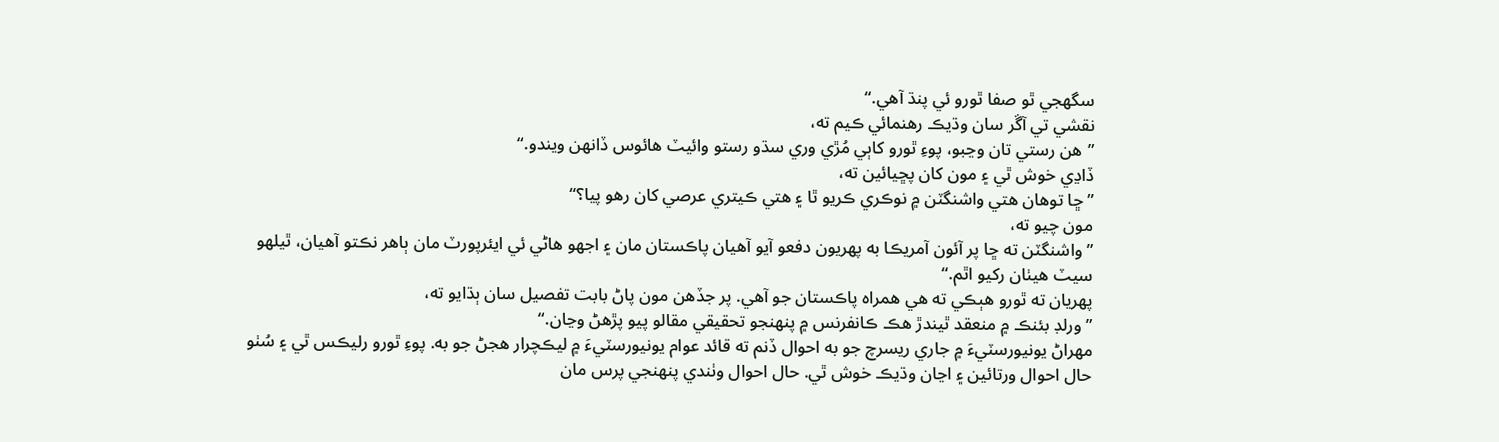سگهجي ٿو صفا ٿورو ئي پنڌ آهي.“
نقشي تي آڱر سان وڌيڪ رهنمائي ڪيم ته،
”هن رستي تان وڃبو، پوءِ ٿورو کاٻي مُڙي وري سڌو رستو وائيٽ هائوس ڏانهن ويندو.“
ڏاڍي خوش ٿي ۽ مون کان پڇيائين ته،
”ڇا توهان هتي واشنگٽن ۾ نوڪري ڪريو ٿا ۽ هتي ڪيتري عرصي کان رهو پيا؟“
مون چيو ته،
”واشنگٽن ته ڇا پر آئون آمريڪا به پهريون دفعو آيو آهيان پاڪستان مان ۽ اجهو هاڻي ئي ايئرپورٽ مان ٻاهر نڪتو آهيان، ٿيلهو سيٽ هيٺان رکيو اٿم.“
پهريان ته ٿورو هٻڪي ته هي همراه پاڪستان جو آهي. پر جڏهن مون پاڻ بابت تفصيل سان ٻڌايو ته،
”ورلڊ بئنڪ ۾ منعقد ٿيندڙ هڪ ڪانفرنس ۾ پنهنجو تحقيقي مقالو پيو پڙهڻ وڃان.“
مهراڻ يونيورسٽيءَ ۾ جاري ريسرچ جو به احوال ڏنم ته قائد عوام يونيورسٽيءَ ۾ ليڪچرار هجڻ جو به. پوءِ ٿورو رليڪس ٿي ۽ سُٺو حال احوال ورتائين ۽ اڃان وڌيڪ خوش ٿي. حال احوال وٺندي پنهنجي پرس مان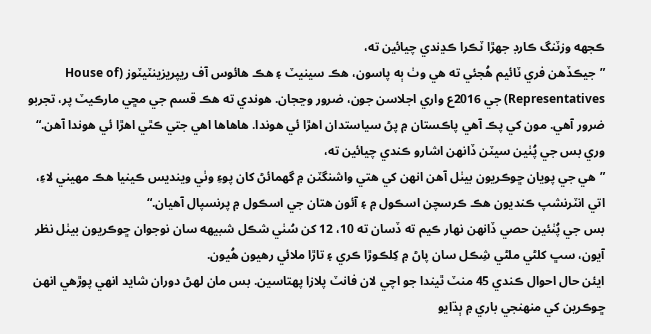ڪجهه وزٽنگ ڪارڊ جهڙا ٽڪرا ڪڍندي چيائين ته،
”جيڪڏهن فري ٽائيم هُجئي ته هي وٺ ٻه پاسون، هڪ سينيٽ ۽ هڪ هائوس آف ريپريزينٽيٽوز (House of Representatives) جي 2016ع واري اجلاسن جون، ضرور وڃجان. هوندي ته هڪ قسم جي مڇي مارڪيٽ پر، تجربو ضرور آهي. مون کي پڪ آهي پاڪستان ۾ پڻ سياستدان اهڙا ئي هوندا. هاهاها اهي جتي ڪٿي اهڙا ئي هوندا آهن.“
وري بس جي پُٺين سيٽن ڏانهن اشارو ڪندي چيائين ته،
”هي جي پويان ڇوڪريون بيٺل آهن انهن کي هتي واشنگٽن ۾ گهمائڻ کان پوءِ وٺي وينديس ڪينيا هڪ مهيني لاءِ، اتي انٽرنشپ ڪنديون هڪ ڪرسچن اسڪول ۾ ۽ آئون هتان جي اسڪول ۾ پرنسپال آهيان.“
بس جي پُٺئين حصي ڏانهن نهار ڪيم ته ڏسان ته 10، 12 کن سُٺي شڪل شبيهه سان نوجوان ڇوڪريون بيٺل نظر آيون، سڀ کلڻي ملڻي شِڪل سان پاڻ ۾ کِلڪوڙا ڪري ۽ تاڙا ملائي رهيون هُيون.
ايئن حال احوال ڪندي 45 منٽ ٿيندا جو اچي لان فانٽ پلازا پهتاسين. بس مان لهڻ دوران شايد انهي پوڙهي انهن ڇوڪرين کي منهنجي باري ۾ ٻڌايو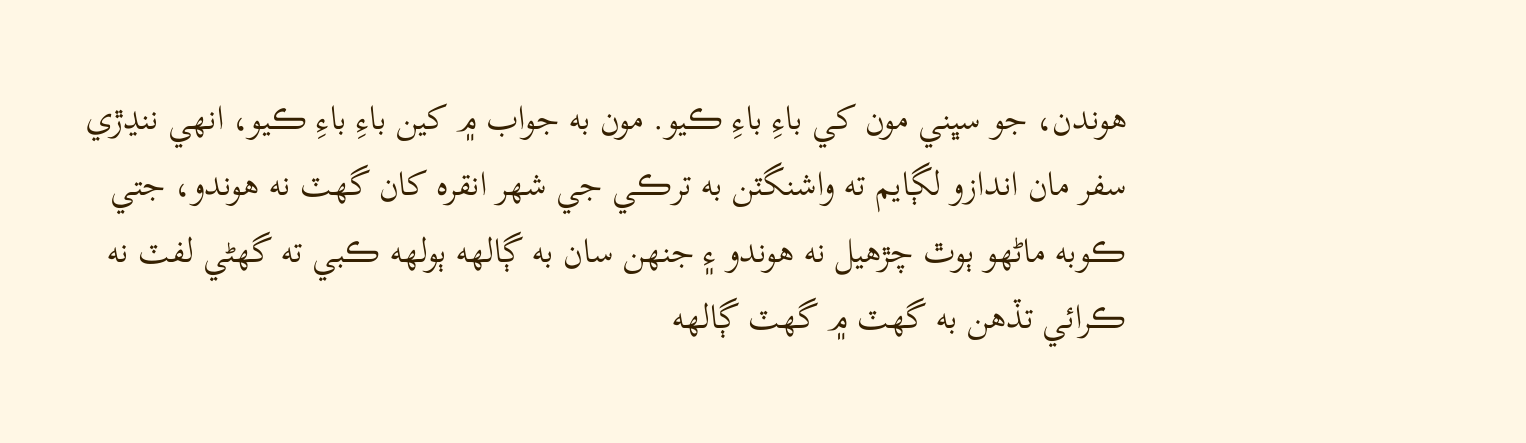هوندن، جو سڀني مون کي باءِ باءِ ڪيو. مون به جواب ۾ کين باءِ باءِ ڪيو، انهي ننڍڙي سفر مان اندازو لڳايم ته واشنگٽن به ترڪي جي شهر انقره کان گهٽ نه هوندو، جتي ڪوبه ماڻهو ٻوٿ چڙهيل نه هوندو ۽ جنهن سان به ڳالهه ٻولهه ڪبي ته گھڻي لفٽ نه ڪرائي تڏهن به گهٽ ۾ گهٽ ڳالهه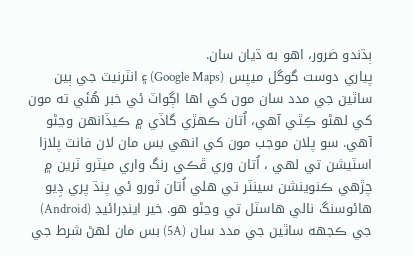ٻڌندو ضرور، اهو به ڌيان سان.
پياري دوست گوگل ميپس (Google Maps) ۽ انٽرنيٽ جي ٻين ساٿين جي مدد سان مون کي اها اڳواٽ ئي خبر هُئي ته مون کي لهڻو ڪِٿي آهي، اُتان ڪهڙي گاڏي ۾ ڪيڏانهن وڃڻو آهي. سو پلان موجب مون کي انهي بس مان لان فانٽ پلازا اسٽيشن تي لهي ، اُتان وري ڦڪي رنگ واري ميٽرو ٽرين ۾ چڙهي ڪنوينشن سينٽر تي هلي اُتان ٿورو ئي پنڌ پري ڊِيو هائوسنگ نالي هاسٽل تي وڃڻو هو. خير اينڊرائيڊ (Android) جي ڪجهه ساٿين جي مدد سان (5A) بس مان لهڻ شرط جي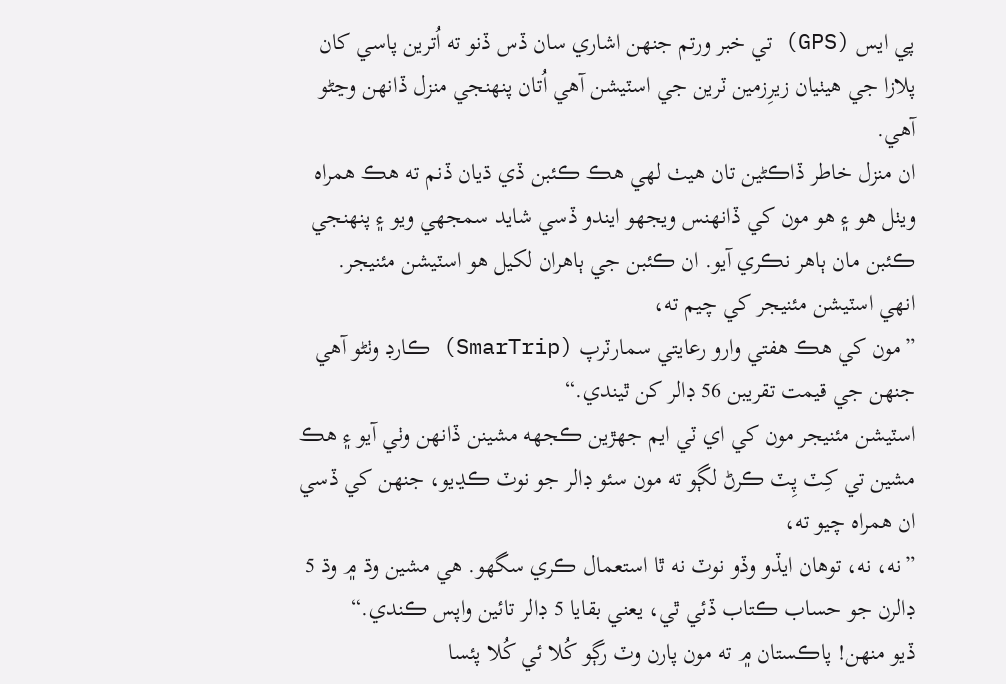پي ايس (GPS) تي خبر ورتم جنهن اشاري سان ڏس ڏنو ته اُترين پاسي کان پلازا جي هيٺيان زيرِزمين ٽرين جي اسٽيشن آهي اُتان پنهنجي منزل ڏانهن وڃڻو آهي.
ان منزل خاطر ڏاڪڻين تان هيٺ لهي هڪ ڪئبن ڏي ڌيان ڏنم ته هڪ همراه ويٺل هو ۽ هو مون کي ڏانهنس ويجهو ايندو ڏسي شايد سمجهي ويو ۽ پنهنجي ڪئبن مان ٻاهر نڪري آيو. ان ڪئبن جي ٻاهران لکيل هو اسٽيشن مئنيجر. انهي اسٽيشن مئنيجر کي چيم ته،
”مون کي هڪ هفتي وارو رعايتي سمارٽرپ (SmarTrip) ڪارڊ وٺڻو آهي جنهن جي قيمت تقريبن 56 ڊالر کن ٿيندي.“
اسٽيشن مئنيجر مون کي اي ٽي ايم جهڙين ڪجهه مشينن ڏانهن وٺي آيو ۽ هڪ مشين تي کِٽ پِٽ ڪرڻ لڳو ته مون سئو ڊالر جو نوٽ ڪڍيو، جنهن کي ڏسي ان همراه چيو ته،
”نه، نه، توهان ايڏو وڏو نوٽ نه ٿا استعمال ڪري سگهو. هي مشين وڌ ۾ وڌ 5 ڊالرن جو حساب ڪتاب ڏئي ٿي، يعني بقايا 5 ڊالر تائين واپس ڪندي.“
ڏيو منهن! پاڪستان ۾ ته مون پارن وٽ رڳو کُلا ئي کُلا پئسا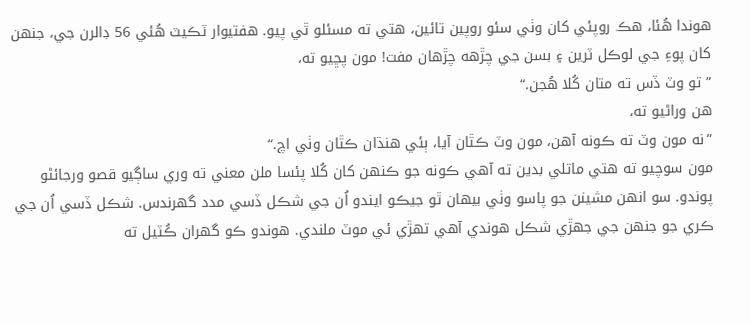هوندا هُئا، هڪ روپئي کان وٺي سئو روپين تائين، هتي ته مسئلو ٿي پيو. هفتيوار ٽڪيٽ هُئي 56 ڊالرن جي، جنهن کان پوءِ جي لوڪل ٽرين ۽ بسن جي چڙهه چڙهان مفت! مون پڇيو ته،
” تو وٽ ڏس ته متان کُلا هُجن.“
هن وراڻيو ته،
”نه مون وٽ ته ڪونه آهن، مون وٽ ڪٿان آيا، ٻئي هنڌان ڪٿان وٺي اچ.“
مون سوچيو ته هتي ماتلي بدين ته آهي ڪونه جو ڪنهن کان کُلا پئسا ملن معني ته وري ساڳيو قصو ورجائڻو پوندو. سو انهن مشينن جو پاسو وٺي بيهان ٿو جيڪو ايندو اُن جي شڪل ڏسي مدد گهرندس. شڪل ڏسي اُن جي ڪري جو جنهن جي جهڙي شڪل هوندي آهي تهڙي ئي موٽ ملندي. هوندو ڪو گهران ڪُٽيل ته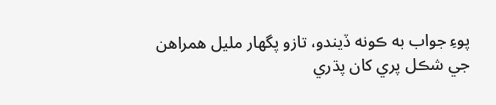پوءِ جواب به ڪونه ڏيندو، تازو پگهار مليل همراهن جي شڪل پري کان پڌري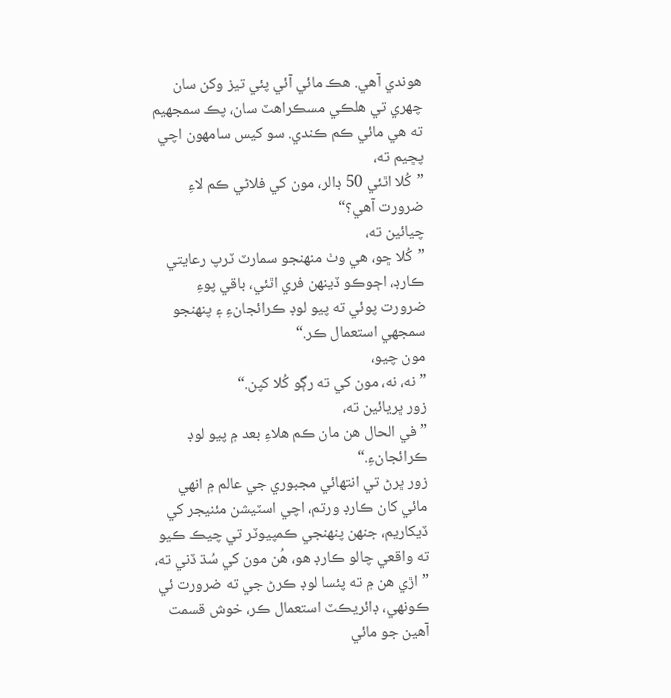هوندي آهي. هڪ مائي آئي پئي تيز وکن سان چهري تي هلڪي مسڪراهٽ سان، پڪ سمجهيم ته هي مائي ڪم ڪندي. سو کيس سامهون اچي پڇيم ته،
”کُلا اٿئي 50 ڊالر، مون کي فلاڻي ڪم لاءِ ضرورت آهي؟“
چيائين ته،
”کُلا ڇو، هي وٺ منهنجو سمارٽ ٽرپ رعايتي ڪارڊ، اڄوڪو ڏينهن فري اٿئي، باقي پوءِ ضرورت پوئي ته پيو لوڊ ڪرائجانءِ ۽ پنهنجو سمجهي استعمال ڪر.“
مون چيو،
”نه، نه، مون کي ته رڳو کُلا کپن.“
زور ڀريائين ته،
”في الحال هن مان ڪم هلاءِ بعد ۾ پيو لوڊ ڪرائجانءِ.“
زور ڀرڻ تي انتهائي مجبوري جي عالم ۾ انهي مائي کان ڪارڊ ورتم، اچي اسٽيشن مئنيجر کي ڏيکاريم، جنهن پنهنجي ڪمپيوٽر تي چيڪ ڪيو ته واقعي چالو ڪارڊ هو، هُن مون کي سُڌ ڏني ته،
”اڙي هن ۾ ته پئسا لوڊ ڪرڻ جي ته ضرورت ئي ڪونهي، ڊائريڪٽ استعمال ڪر، خوش قسمت آهين جو مائي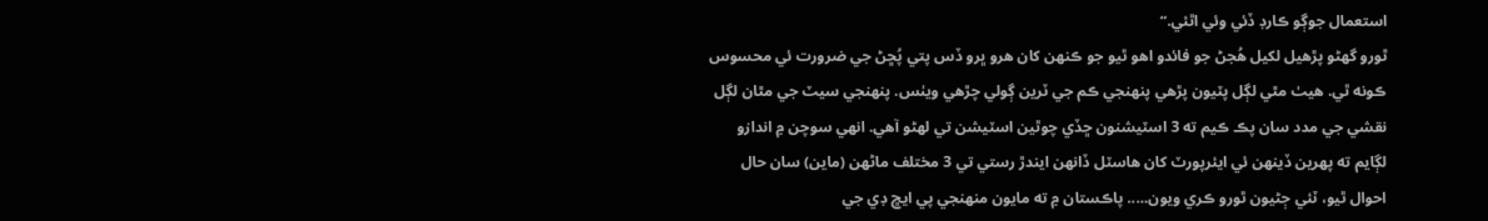استعمال جوڳو ڪارڊ ڏئي وئي اٿئي.“
ٿورو گهڻو پڙهيل لکيل هُجڻ جو فائدو اهو ٿيو جو ڪنهن کان هرو ڀرو ڏس پتي پُڇڻ جي ضرورت ئي محسوس ڪونه ٿي. هيٺ مٿي لڳل پٽيون پڙهي پنهنجي ڪم جي ٽرين ڳولي چڙهي ويٺس. پنهنجي سيٽ جي مٿان لڳل نقشي جي مدد سان پڪ ڪيم ته 3 اسٽيشنون ڇڏي چوٿين اسٽيشن تي لهڻو آهي. انهي سوچن ۾ اندازو لڳايم ته پهرين ڏينهن ئي ايئرپورٽ کان هاسٽل ڏانهن ايندڙ رستي تي 3 مختلف ماڻهن (ماين) سان حال احوال ٿيو، ٽئي ڄڻيون ٿورو ڪري ويون..... پاڪستان ۾ ته مايون منهنجي پي ايڇ ڊي جي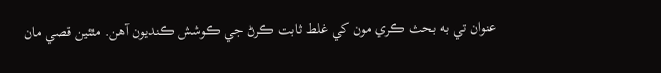عنوان تي به بحث ڪري مون کي غلط ثابت ڪرڻ جي ڪوشش ڪنديون آهن. مٿئين قصي مان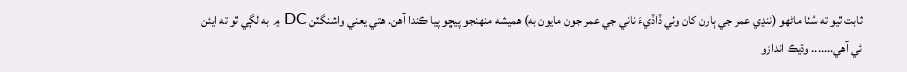ثابت ٿيو ته سُٺا ماڻهو (ننڍي عمر جي ٻارن کان وٺي ڏاڏيءَ ناني جي عمر جون مايون به) هميشه منهنجو پيڇو پيا ڪندا آهن. هتي يعني واشنگٽن DC ۾ به لڳي ٿو ته ايئن ئي آهي....... وڌيڪ اندازو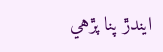ايندڙ پنا پڙهي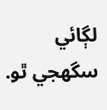لڳائي سگهجي ٿو.